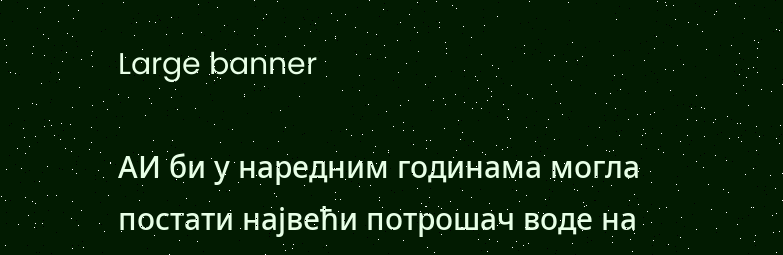Large banner

АИ би у наредним годинама могла постати највећи потрошач воде на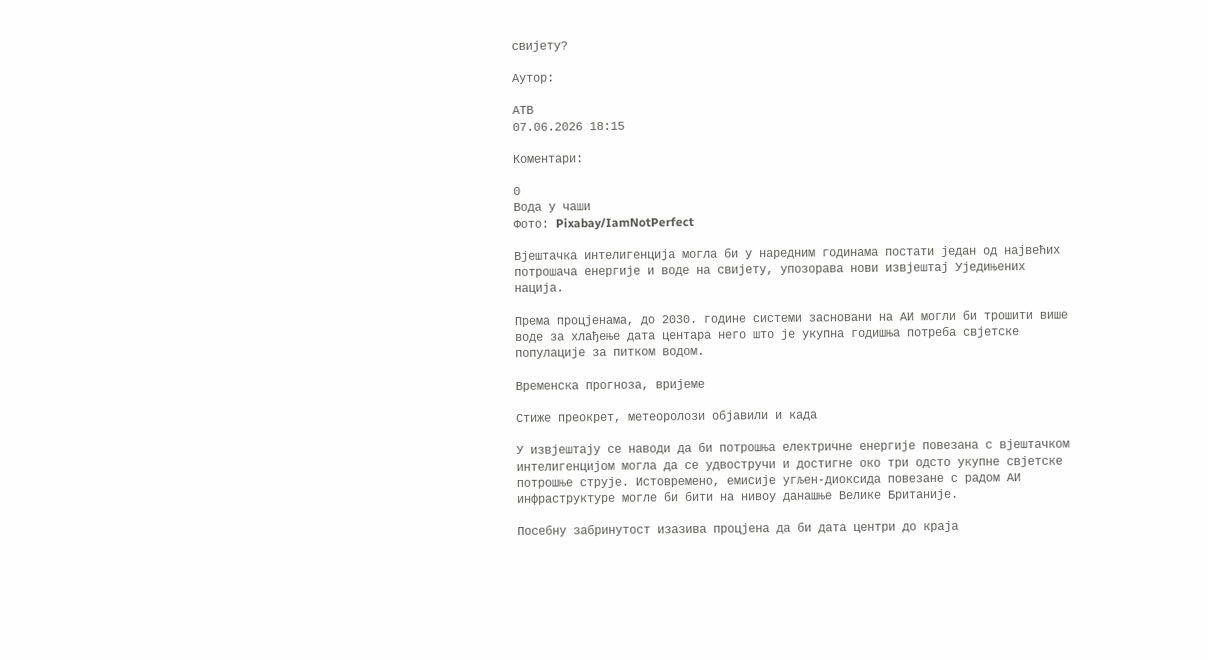свијету?

Аутор:

АТВ
07.06.2026 18:15

Коментари:

0
Вода у чаши
Фото: Pixabay/IamNotPerfect

Вјештачка интелигенција могла би у наредним годинама постати један од највећих потрошача енергије и воде на свијету, упозорава нови извјештај Уједињених нација.

Према процјенама, до 2030. године системи засновани на АИ могли би трошити више воде за хлађење дата центара него што је укупна годишња потреба свјетске популације за питком водом.

Временска прогноза, вријеме

Стиже преокрет, метеоролози објавили и када

У извјештају се наводи да би потрошња електричне енергије повезана с вјештачком интелигенцијом могла да се удвостручи и достигне око три одсто укупне свјетске потрошње струје. Истовремено, емисије угљен-диоксида повезане с радом АИ инфраструктуре могле би бити на нивоу данашње Велике Британије.

Посебну забринутост изазива процјена да би дата центри до краја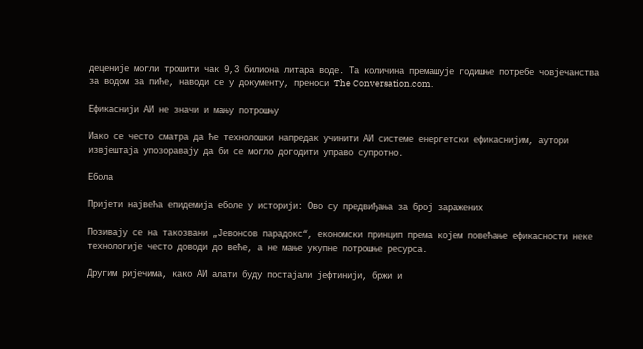деценије могли трошити чак 9,3 билиона литара воде. Та количина премашује годишње потребе човјечанства за водом за пиће, наводи се у документу, преноси The Conversation.com.

Ефикаснији АИ не значи и мању потрошњу

Иако се често сматра да ће технолошки напредак учинити АИ системе енергетски ефикаснијим, аутори извјештаја упозоравају да би се могло догодити управо супротно.

Ебола

Пријети највећа епидемија еболе у историји: Ово су предвиђања за број заражених

Позивају се на такозвани „Јевонсов парадокс“, економски принцип према којем повећање ефикасности неке технологије често доводи до веће, а не мање укупне потрошње ресурса.

Другим ријечима, како АИ алати буду постајали јефтинији, бржи и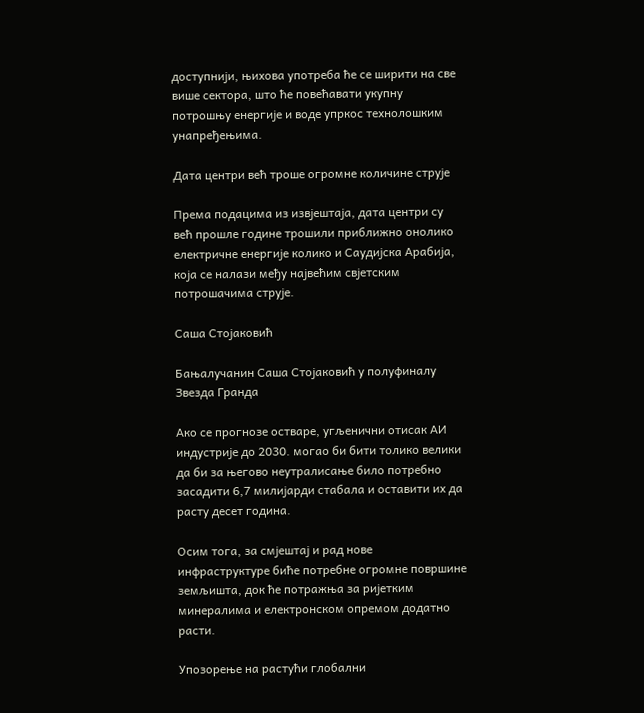доступнији, њихова употреба ће се ширити на све више сектора, што ће повећавати укупну потрошњу енергије и воде упркос технолошким унапређењима.

Дата центри већ троше огромне количине струје

Према подацима из извјештаја, дата центри су већ прошле године трошили приближно онолико електричне енергије колико и Саудијска Арабија, која се налази међу највећим свјетским потрошачима струје.

Саша Стојаковић

Бањалучанин Саша Стојаковић у полуфиналу Звезда Гранда

Ако се прогнозе остваре, угљенични отисак АИ индустрије до 2030. могао би бити толико велики да би за његово неутралисање било потребно засадити 6,7 милијарди стабала и оставити их да расту десет година.

Осим тога, за смјештај и рад нове инфраструктуре биће потребне огромне површине земљишта, док ће потражња за ријетким минералима и електронском опремом додатно расти.

Упозорење на растући глобални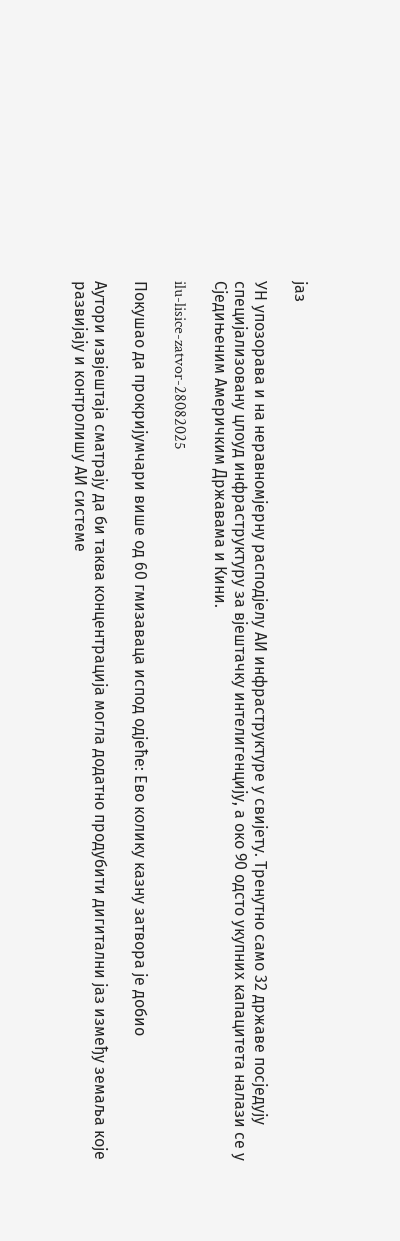јаз

УН упозорава и на неравномјерну расподјелу АИ инфраструктуре у свијету. Тренутно само 32 државе посједују специјализовану цлоуд инфраструктуру за вјештачку интелигенцију, а око 90 одсто укупних капацитета налази се у Сједињеним Америчким Државама и Кини.

ilu-lisice-zatvor-28082025

Покушао да прокријумчари више од 60 гмизаваца испод одјеће: Ево колику казну затвора је добио

Аутори извјештаја сматрају да би таква концентрација могла додатно продубити дигитални јаз између земаља које развијају и контролишу АИ системе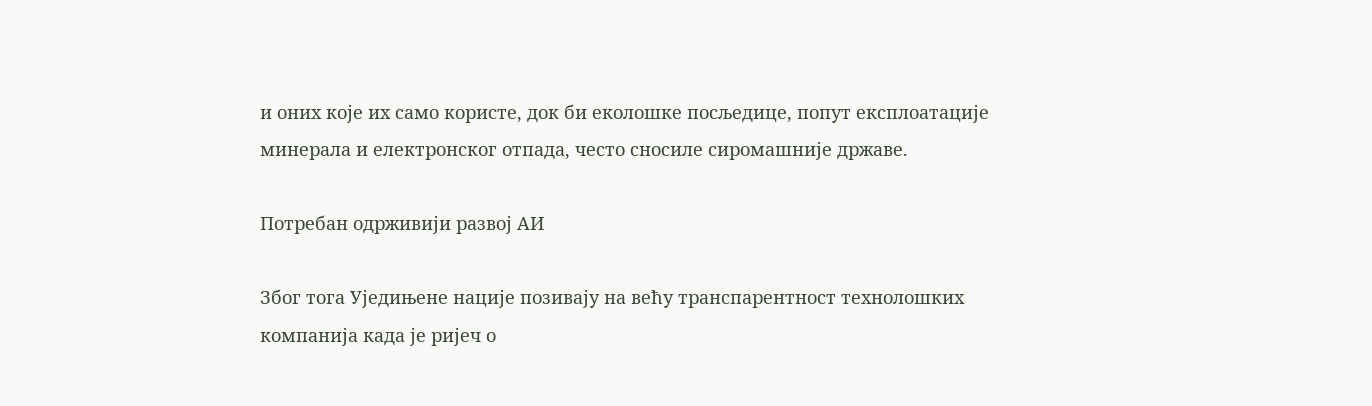и оних које их само користе, док би еколошке посљедице, попут експлоатације минерала и електронског отпада, често сносиле сиромашније државе.

Потребан одрживији развој АИ

Због тога Уједињене нације позивају на већу транспарентност технолошких компанија када је ријеч о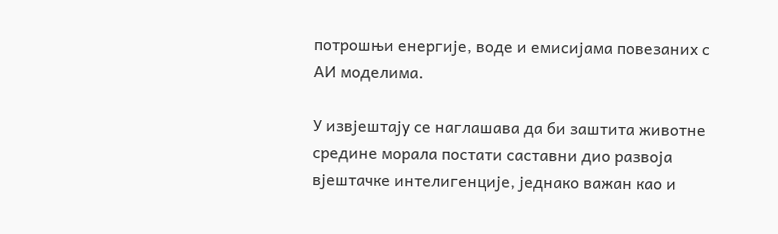потрошњи енергије, воде и емисијама повезаних с АИ моделима.

У извјештају се наглашава да би заштита животне средине морала постати саставни дио развоја вјештачке интелигенције, једнако важан као и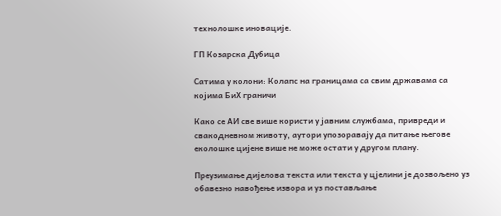технолошке иновације.

ГП Козарска Дубица

Сатима у колони: Колапс на границама са свим државама са којима БиХ граничи

Како се АИ све више користи у јавним службама, привреди и свакодневном животу, аутори упозоравају да питање његове еколошке цијене више не може остати у другом плану.

Преузимање дијелова текста или текста у цјелини је дозвољено уз обавезно навођење извора и уз постављање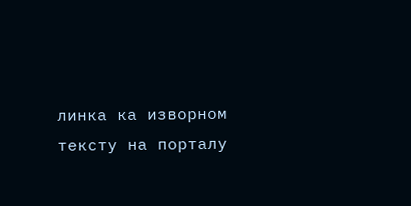линка ка изворном тексту на порталу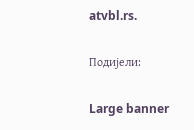atvbl.rs.

Подијели:

Large banner